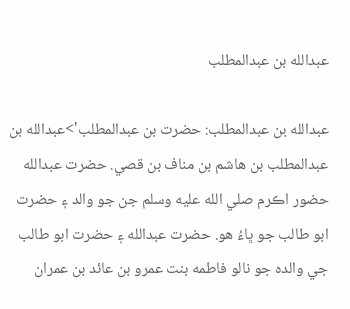عبدالله بن عبدالمطلب

عبدالله بن عبدالمطلب: حضرت بن عبدالمطلب'>عبدالله بن عبدالمطلب بن هاشم بن مناف بن قصي. حضرت عبدالله حضور اڪرم صلي الله عليه وسلم جن جو والد ۽ حضرت ابو طالب جو ڀاءُ هو. حضرت عبدالله ۽ حضرت ابو طالب جي والده جو نالو فاطمه بنت عمرو بن عائد بن عمران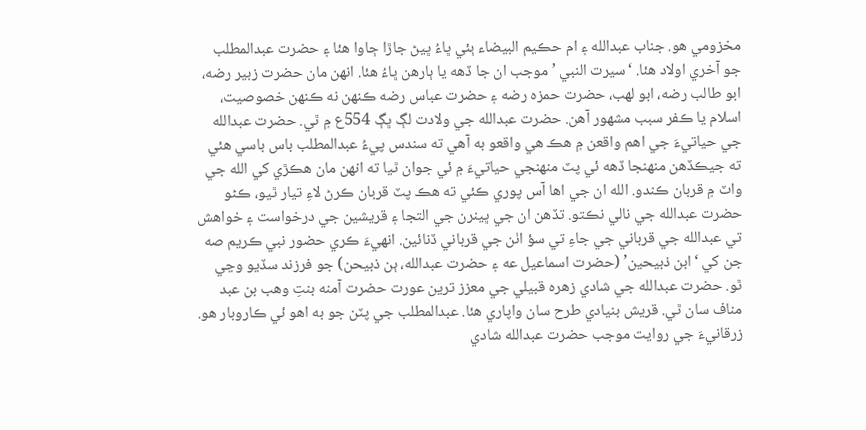مخزومي هو. جناب عبدالله ۽ ام حڪيم البيضاء ٻئي ڀاءُ ڀيڻ جاڙا ڄاوا هئا ۽ حضرت عبدالمطلب جو آخري اولاد هئا. ‘سيرت النبي ’ موجب ان جا ڏهه يا ٻارهن ڀاءُ هئا. انهن مان حضرت زبير رضه، ابو طالب رضه، ابو لهب، حضرت حمزه رضه ۽ حضرت عباس رضه ڪنهن نه ڪنهن خصوصيت، اسلام يا ڪفر سبب مشهور آهن. حضرت عبدالله جي ولادت لڳ ڀڳ 554ع ۾ ٿي. حضرت عبدالله جي حياتيءَ جي اهم واقعن ۾ هڪ هي واقعو به آهي ته سندس پيءُ عبدالمطلب باس باسي هئي ته جيڪڏهن منهنجا ڏهه ئي پٽ منهنجي حياتيءَ ۾ ئي جوان ٿيا ته انهن مان هڪڙي کي الله جي واٽ ۾ قربان ڪندو. الله ان جي اها آس پوري ڪئي ته هڪ پٽ قربان ڪرڻ لاءِ تيار ٿيو، ڪڻو حضرت عبدالله جي نالي نڪتو. تڏهن ان جي ڀينرن جي التجا ۽ قريشين جي درخواست ۽ خواهش تي عبدالله جي قرباني جي جاءِ تي سؤ اٺن جي قرباني ڏنائين. انهيءَ ڪري حضور نبي ڪريم صه جن کي ‘ابن ذبيحين’ (حضرت اسماعيل عه ۽ حضرت عبدالله، ٻن ذبيحن) جو فرزند سڏيو وڃي ٿو. حضرت عبدالله جي شادي زهره قبيلي جي معزز ترين عورت حضرت آمنه بنتِ وهب بن عبد مناف سان ٿي. قريش بنيادي طرح سان واپاري هئا. عبدالمطلب جي پٽن جو به اهو ئي ڪاروبار هو. زرقانيءَ جي روايت موجب حضرت عبدالله شادي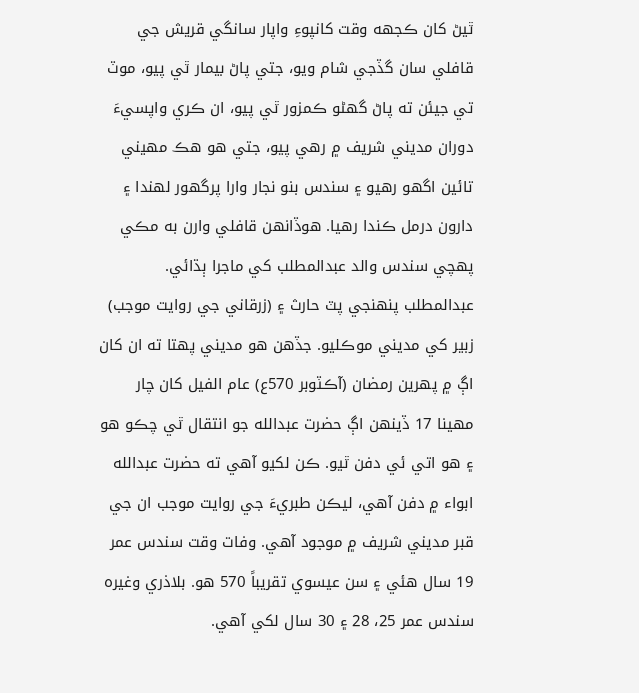ٿيڻ کان ڪجهه وقت کانپوءِ واپار سانگي قريش جي قافلي سان گڏجي شام ويو، جتي پاڻ بيمار ٿي پيو، موٽ تي جيئن ته پاڻ گهڻو ڪمزور ٿي پيو، ان ڪري واپسيءَ دوران مديني شريف ۾ رهي پيو، جتي هو هڪ مهيني تائين اگهو رهيو ۽ سندس بنو نجار وارا پرگهور لهندا ۽ دارون درمل ڪندا رهيا. هوڏانهن قافلي وارن به مڪي پهچي سندس والد عبدالمطلب کي ماجرا ٻڌائي. عبدالمطلب پنهنجي پٽ حارث ۽ (زرقاني جي روايت موجب) زبير کي مديني موڪليو. جڏهن هو مديني پهتا ته ان کان اڳ ۾ پهرين رمضان (آڪٽوبر 570ع) عام الفيل کان چار مهينا 17 ڏينهن اڳ حضرت عبدالله جو انتقال ٿي چڪو هو ۽ هو اتي ئي دفن ٿيو. ڪن لکيو آهي ته حضرت عبدالله ابواء ۾ دفن آهي، ليڪن طبريءَ جي روايت موجب ان جي قبر مديني شريف ۾ موجود آهي. وفات وقت سندس عمر 19 سال هئي ۽ سن عيسوي تقريباً 570 هو. بلاذري وغيره سندس عمر 25، 28 ۽ 30 سال لکي آهي.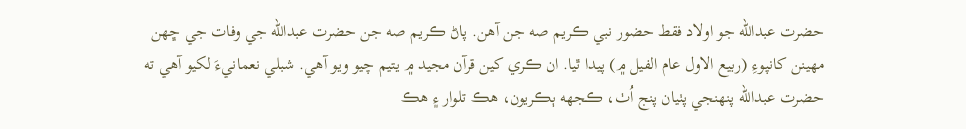حضرت عبدالله جو اولاد فقط حضور نبي ڪريم صه جن آهن. پاڻ ڪريم صه جن حضرت عبدالله جي وفات جي ڇهن مهينن کانپوءِ (ربيع الاول عام الفيل ۾) پيدا ٿيا. ان ڪري کين قرآن مجيد ۾ يتيم چيو ويو آهي. شبلي نعمانيءَ لکيو آهي ته حضرت عبدالله پنهنجي پٺيان پنج اُٺ، ڪجهه ٻڪريون، هڪ تلوار ۽ هڪ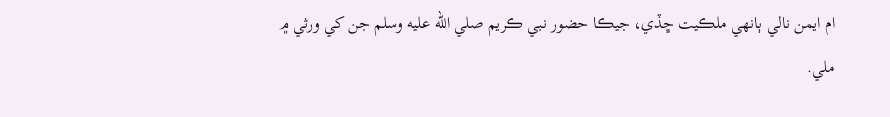ام ايمن نالي ٻانهي ملڪيت ڇڏي، جيڪا حضور نبي ڪريم صلي الله عليه وسلم جن کي ورثي ۾ ملي.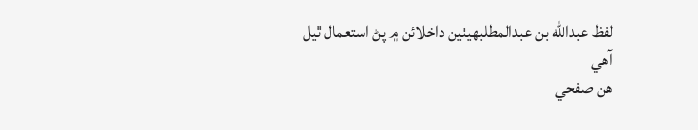لفظ عبدالله بن عبدالمطلبھيٺين داخلائن ۾ پڻ استعمال ٿيل آھي
هن صفحي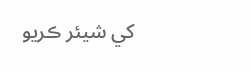کي شيئر ڪريو